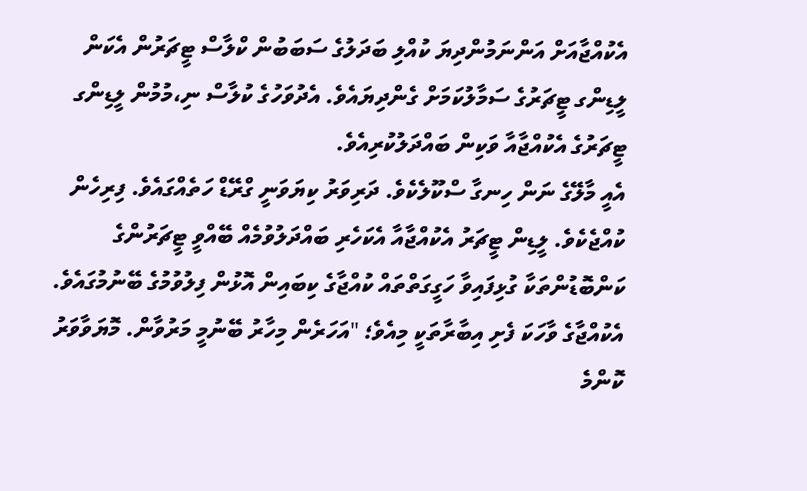އެކުއްޖާއަށް އަންނަމުންދިޔަ ކުއްލި ބަދަލުގެ ސަބަބުން ކްލާސް ޓީޗަރުން އެކަން ލީޑިންގ ޓީޗަރުގެ ސަމާލުކަމަށް ގެންދިޔައެވެ. އެދުވަހުގެ ކުލާސް ނި،މުމުން ލީޑިންގ ޓީޗަރުގެ އެކުއްޖާއާ ވަކިން ބައްދަލުކުރިއެވެ.
އެއީ މާލޭގެ ނަން ހިނގާ ސްކޫލެކެވެ. ދަރިވަރު ކިޔަވަނީ ގްރޭޑް ހަތެއްގައެވެ. ފިރިހެން ކުއްޖެކެވެ. ލީޑިން ޓީޗަރު އެކުއްޖާއާ އެކަހެރި ބައްދަލުވުމެއް ބޭއްވީ ޓީޗަރުންގެ ކަންބޮޑުންތަކާ ގުޅިފައިވާ ހަގީގަތްތައް ކުއްޖާގެ ކިބައިން އޮޅުން ފިލުވުމުގެ ބޭނުމުގައެވެ.
އެކުއްޖާގެ ވާހަކަ ފެށި އިބާރާތަކީ މިއެވެ؛ "އަހަރެން މިހާރު ބޭނުމީ މަރުވާން. މޮޔަވާވަރު ކޮންމެ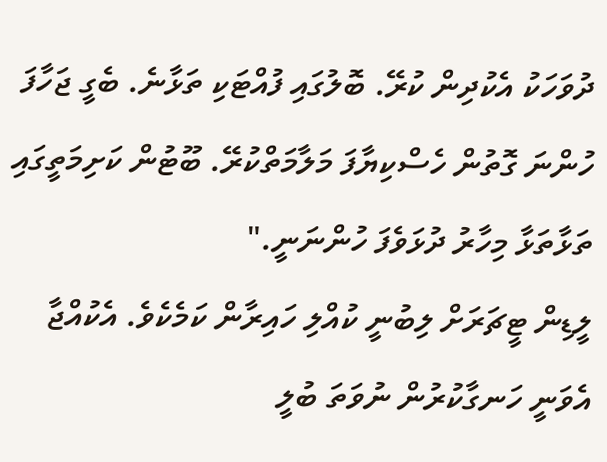ދުވަހަކު އެކުދިން ކުރޭ. ބޮލުގައި ފުއްޓަކި ތަޅާނެ. ބެގީ ޖަހާފަ ހުންނަ ގޮތުން ހެސްކިޔާފަ މަލާމަތްކުރޭ. ބޫޓުން ކަށިމަތީގައި ތަޅާތަޅާ މިހާރު ދުޅަވެފަ ހުންނަނީ."
ލީޑިން ޓީޗަރަށް ލިބުނީ ކުއްލި ހައިރާން ކަމެކެވެ. އެކުއްޖާ އެވަނީ ހަނގާކުރުން ނުވަތަ ބުލީ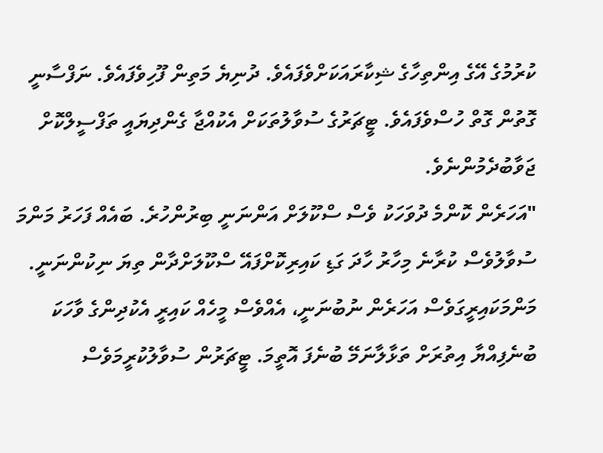ކުރުމުގެ އޭގެ އިންތިހާގެ ޝިކާރައަކަށްވެފައެވެ. ދުނިޔެ މަތިން ފޫހިވެފައެވެ. ނަފްސާނީ ގޮތުން ގޮތް ހުސްވެފައެވެ. ޓީޗަރުގެ ސުވާލުތަކަށް އެކުއްޖާ ގެންދިޔައީ ތަފްސީލްކޮށް ޖަވާބުދެމުންނެވެ.
"އަހަރެން ކޮންމެ ދުވަހަކު ވެސް ސްކޫލަށް އަންނަނީ ބިރުންހުރެ. ބައެއް ފަހަރު މަންމަ ސުވާލުވެސް ކުރާނެ މިހާރު ހާދަ ގަޑި ކައިރިކޮށްފައޭ ސްކޫލަށްދާން ތިޔަ ނިކުންނަނީ. މަންމަކައިރީގަވެސް އަހަރެން ނުބުނަނީ، އެއްވެސް މީހެއް ކައިރީ އެކުދިންގެ ވާހަކަ ބުނެފިއްޔާ އިތުރަށް ތަޅާލާނަމޭ ބުނެފަ އޮތީމަ. ޓީޗަރުން ސުވާލުކުރީމަވެސް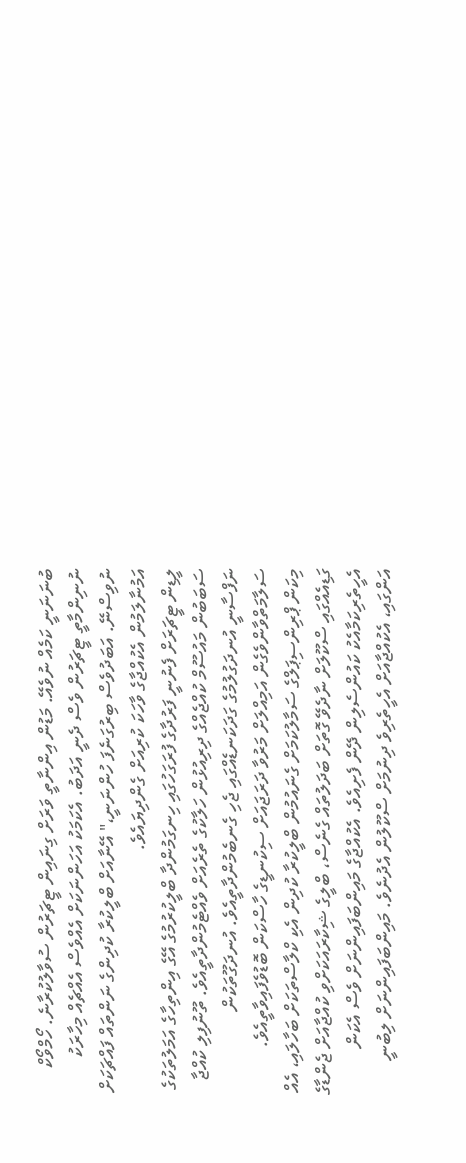ބުނަނަނީ ކަމެއް ނުވެއޭ. މަޑުން އިންނާތީ ވަރަށް ގިނައިން ޓީޗަރުން ސުވާލުކުރާނެ. ހޯމްވޯކް ނުނިންމާތީ ޓީޗަރުން ވެސް ދެނީ އަދަބު. އެކަމަކު އަހަންނަކަށް އެއްވެސް އެއްޗެއް މިހާރަކު ނުވިސްނޭ. އަބަދުވެސް ބިރުގަނެފަ ހުންނަނީ،" އޭނާއަށް ބްލީކުރާ ކުދިންގެ ނަންތައް ފައްޗަކަށް އަމުނާލަމުން އެކުއްޖާގެ ވާހަކަ ކުރިއަށް ގެންދިޔައެވެ.
ލީޑިން ޓީޗަރަށް ފެނުނީ ފަރުދާގެ ފުރަގަހުގައި ހިނގަމުންދާ ބްލީކުރުމުގެ އޭގެ އިންތިހާގެ އަމަލުތަކުގެ ސަބަބުން މައުސޫމް ކުއްޖެއްގެ ދިރިއުޅުން ހަލާކުގެ ތެރެއަށް ވެއްޓެމުންދާތީއެވެ. ތޫނުފިލި ކުއްޖާ ނަފްސާނީ އުނދަގުލުމުގެ ގަދަކަނޑެއްގައި ޖެހި ގެނބެމުންދާތީއެވެ. އުނދަގޫތަކުން ސަލާމަތްވާންވެގެން އަމިއްލަށް މަރުވާ ދަރަޖައަށް ސިކުނޑީގެ ހާސްކަން ބޮޑުވެފައިވާތީއެވެ.
މިކަން ޕްރިންސިޕަލްގެ ސަމާލުކަމަށް ގެނައުމުން ބްލީކުރާ ކުދިން އެކި ކްލާސްތަކަށް ބަހާލައި، އެއް ގަޑިއެއްގައި ސްކޫލަށް ނާދެވޭ ގޮތަށް ބަދަލުތައް ގެނެސް، ބްލީގެ ޝިކާރައަކަށްވި ކުއްޖާއަށް ޖެންޑާގެ އެހީތެރިކަމާއެކު ކައުންސެލިން ދޭން ފެށިއެވެ. އެކުއްޖާގެ މައިންބަފައިންނަށް ވެސް އެކަން އަންގައި، އެކުއްޖާއަށް އެހީތެރިވެ ދިނުމަށް ސްކޫލުން އެދުނެވެ. މައިންބަފައިންނަށް ލިބުނީ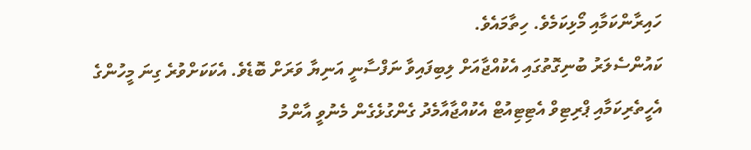ހައިރާންކަމާއި މޯޅިކަމެވެ. ހިތާމައެވެ.
ކައުންސެލަރު ބުނިގޮތުގައި އެކުއްޖާއަށް ލިބިފައިވާ ނަފްސާނީ އަނިޔާ ވަރަށް ބޮޑެވެ. އެކަކަށްވުރެ ގިނަ މީހުންގެ އެހީތެރިކަމާއި ޕްރިޓިވް އެޓިޓިއުޓް އެކުއްޖާއާމެދު ގެންގުޅެގެން މެނުވީ އާންމު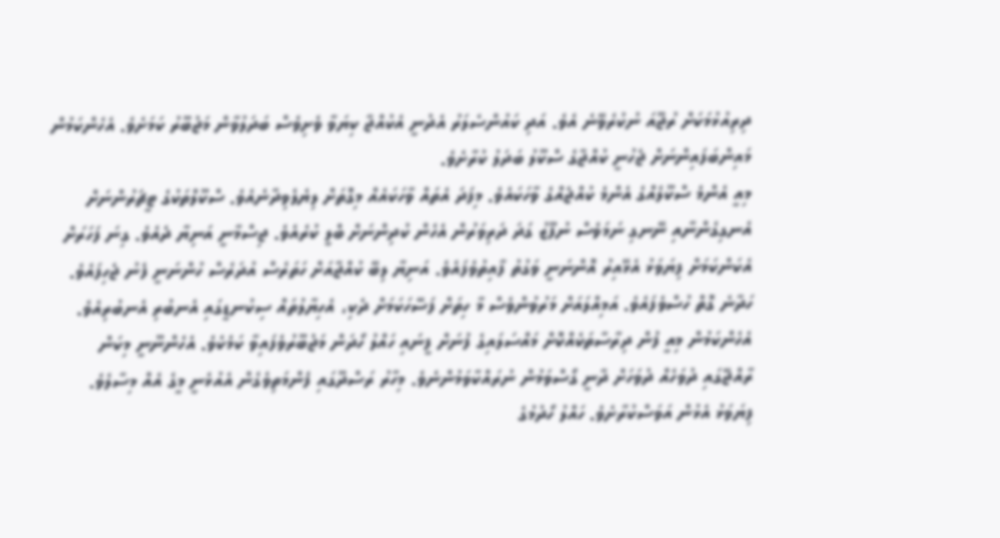ދިރިއުޅުމަކަށް ރުޖޫއަ ނުކުރެވޭނެ އެވެ. އަދި ކައުންސެލަރު އެދުނީ އެކުއްޖާ ކިޔަވާ ވެށިވެސް ބަދަލުވާން މަޖުބޫރު ކަމަށެވެ. އެހެންކަމުން މައިންބަފައިންނަށް ޖެހުނީ ކުއްޖާގެ ސްކޫލު ބަދަލު ކުރާށެވެ.
މިއީ އެންމެ ސްކޫލެއްގެ އެންމެ ކުއްޖެއްގެ ވާހަކައެވެ. މިފަދަ އެތައް ވާހަކައެއް މިގޮތަށް ލިޔެލެވިދާނެއެވެ. ސްކޫލްތަކުގެ ޓީޗަރުންނަށް އެނގިގެންނާއި ނޭނގި ނަމަވެސް ނުފޫޒު ގަދަ ދަރިވަރުން އެހެން ކުދިންނަށް ބްލީ ކުރެއެވެ. ޖިސްމާނީ އަނިޔާ ދެއެވެ. ގިނަ ފަހަރަށް އެކަންކަމަށް ފިޔަވަޅު އެޅޭއިރު އޮންނަނީ ވަގުތު ފާއިތުވެފައެވެ. އަނިޔާ ލިބޭ ކުއްޖާއަށް ހަތަރެސް އުދަރެސް ހުންނަނީ ފެނު ޖެހިފައެވެ. ހަދާނެ ގޮތް ހުސްވެފައެވެ. އަމިއްލައަށް މަރުވުންވެސް މާ ހިތަށް ފަސޭހަކަމަށް ދެކި، އެހިޔާލުތައް ސިކުނޑީގައި އެނބުރި އެނބުރިއެވެ. އެހެންކަމުން މިއީ ފުން ދިރާސާތަކެއްކޮށް މައްސަލައިގެ ފުނަށް ފީނައި ހައްލު ހޯދަން މަޖުބޫރުވެފައިވާ ކަމެކެވެ. އެހެންނޫނީ މިކަން ރާއްޖޭގައި ދުވަހެއް ދުވަހަށް ދާނީ ގޯސްވަމުން ނުރައްކާވަމުންނެވެ. މިހާރު ރަސްދޫގައި ފެންމަތިވެގެން އެއުޅެނީ މީގެ އެއް މިސާލެވެ. ފިޔަވަޅު އެޅުން އަވަސްކުރާށެވެ. ހައްލު ހޯދުމުގެ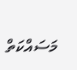މަސައްކަތް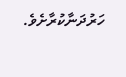ހަރުދަނާކުރާށެވެ.